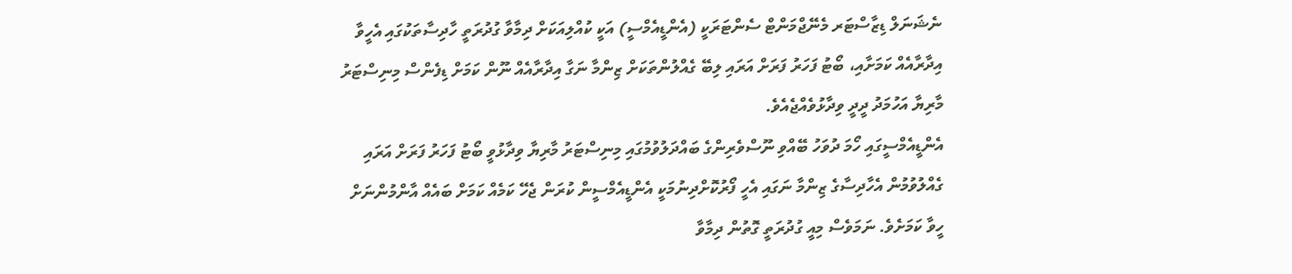ނެޝަނަލް ޑިޒާސްޓަރ މެނޭޖްމަންޓް ސެންޓަރަކީ (އެންޑީއެމްސީ) އަކީ ކުއްލިއަކަށް ދިމާވާ ގުދުރަތީ ހާދިސާތަކުގައި އެހީވާ އިދާރާއެއް ކަމަށާއި، ބޯޓު ފަހަރު ފަރަށް އަރައި ލިބޭ ގެއްލުންތަކަށް ޒިންމާ ނަގާ އިދާރާއެއް ނޫން ކަމަށް ޑިފެންސް މިނިސްޓަރު މާރިޔާ އަހުމަދު ދީދީ ވިދާޅުވެއްޖެއެވެ.
އެންޑީއެމްސީގައި ހޯމަ ދުވަހު ބޭއްވި ނޫސްވެރިންގެ ބައްދަލުވުމުގައި މިނިސްޓަރު މާރިޔާ ވިދާޅުވީ ބޯޓު ފަހަރު ފަރަށް އަރައި ގެއްލުވުމުން އެހާދިސާގެ ޒިންމާ ނަގައި އެހީ ފޯރުކޮށްދިނުމަކީ އެންޑީއެމްސީން ކުރަން ޖެހޭ ކަމެއް ކަމަށް ބައެއް އާންމުންނަށް ހީވާ ކަމަށެވެ. ނަމަވެސް މިއީ ގުދުރަތީ ގޮތުން ދިމާވާ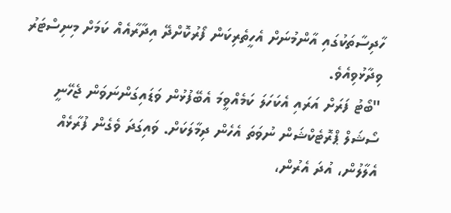ހާދިސާތަކުގައި އާންމުނަށް އެހީތެރިކަން ފޯރުކޮށްދޭ އިދާރާއެއް ކަމަށް މިނިސްޓަރު ވިދާޅުވިއެވެ.
"ބޯޓު ފަރަށް އަރައި އެކަހަލަ ކަމެއްވީމަ އެބޭފުޅުން ވަޑައިގަންނަވަން ޖެހޭނީ ސޯޝަލް ޕްރޮޓެކްޝަން ނުވަތަ އެހެން ދިމާލަކަށް. ވައިގަދަ ވެގެން ފުރާޅެއް އެލާލުން، އުދަ އެރުން،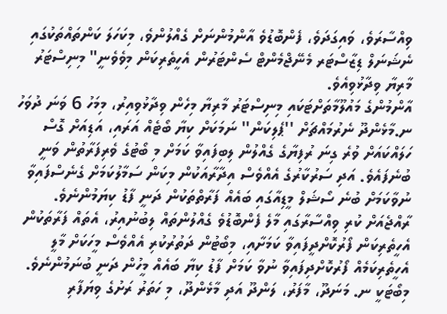ވިއްސާރަވެ، ވައިގަދަވެ، ފެންބޮޑުވެ އާންމުންނަށް ގެއްލުންވެ، މިކަހަލަ ކަންތައްތަކުގައި ނެޝަނަލް ޑިޒާސްޓަރ މެނޭޖްމެންޓް ސެންޓަރުން އެހީތެރިކަން މިވެވެނީ" މިނިސްޓަރު މާރިޔާ ވިދާޅުވިއެވެ.
އާންމުންގެ މައުލޫމާތަށްޓަކައި މިނިސްޓަރު މާރިޔާ މިހެން ވިދާޅުވިއިރު، މިމަހު 6 ވަނަ ދުވަހު ނ.މާޅެންދޫ ނެރުމައްޗަށް ''ޕެލިކަން'' ނަމަކަށް ކިޔާ ބޯޓެއް އަރައި، އަޑިއަށް ގޮސް ހަލައްކައަށް ވުރެ ގިނަ ރުފިޔާގެ ގެއްލުން ލިބިފައިވާ ކަމަށް މި ބޯޓުގެ ވެރިފަރާތުން ވަނީ ބުނެފައެވެ. އަދި ސަރުކާރުގެ އެއްވެސް އިދާރާއަކުން މިކަން ސަމާލުކަމަށް ގެނެސްފައިވާ ނުވާކަމަށް ބުނެ ސޯޝަލް މީޑިއާގައި ބައެއް ފަރާތްތަކުން ދަނީ ފާޑު ކިޔަމުންނެވެ.
ރާއްޖެއަށް ކުރި ވިއްސާރާގައި މާލެ ފެންބޮޑުވެ ގެއްލުންތައް ލިބުނުއިރު، އެތައް ފަރާތަކުން އެހީތެރިކަން ފޯރުކޮށްދީފައިވާ ކަމަށާއި، މިބޯޓުން ދަތުރުކުރި އެއްވެސް މީހަކަށް މާލީ އެހީތެރިކަމެއް ފޯރުކޮށްދިފައިވާ ނުވާ ކަމަށް ފާޑު ކިޔާ ބައެއް މީހުން ދަނީ ބުނަމުންނެވެ.
މިބޯޓަކީ ނ. މަނަދޫ، މާފަރު، ލަންދޫ އަދި މާޅެންދޫ، މި ހަތަރު ރަށުގެ ވިޔަފާރި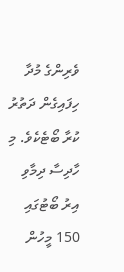ވެރިންގެ މުދާ ހިފައިގެން ދަތުރު ކުރާ ބޯޓެކެވެ. މި ހާދިސާ ދިމާވި އިރު ބޯޓުގައި 150 މީހުން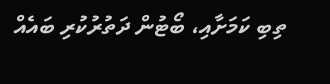ތިބި ކަމަށާއި، ބޯޓުން ދަތުރުކުރި ބައެއް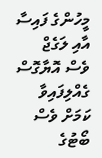މީހުންގެ ފައިސާ އާއި ލަގެޖް ވެސް އޮޔާގޮސް ގެއްލިފައިވާ ކަމަށް ވެސް ބޯޓުގެ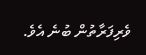ވެރިފަރާތުން ބުނެ އެވެ.